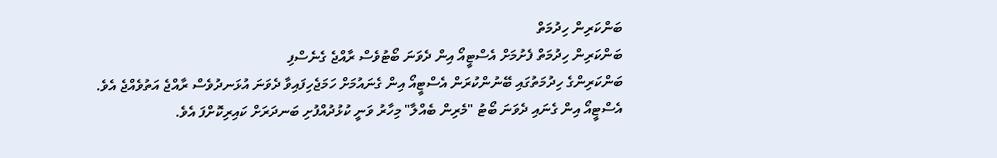ބަންކަރިން ހިދުމަތް
ބަންކަރިން ހިދުމަތް ފެށުމަށް އެސްޓީއޯ އިން ދެވަނަ ބޯޓުވެސް ރާއްޖެ ގެނެސްފި
ބަންކަރިންގެ ހިދުމަތުގައި ބޭނުންކުރަން އެސްޓީއޯ އިން ގެނައުމަށް ހަމަޖެހިފައިވާ ދެވަނަ އުޅަނދުވެސް ރާއްޖެ އަތުވެއްޖެ އެވެ.
އެސްޓީއޯ އިން ގެނައި ދެވަނަ ބޯޓު "މެރިން ބެއްލާ" މިހާރު ވަނީ ކުޅުދުއްފުށި ބަނދަރަށް ކައިރިކޮށްފަ އެވެ.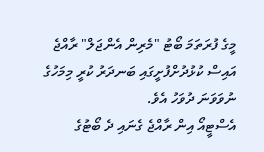މީގެ ފުރަތަމަ ބޯޓު "މެރިން އެންޖަލް" ރާއްޖެ އައިސް ކުޅުދުށްފުށީގައި ބަނދަރު ކުރީ މިމަހުގެ ނުވަވަނަ ދުވަހު އެވެ.
އެސްޓީއޯ އިން ރާއްޖެ ގެނައި ދެ ބޯޓުގެ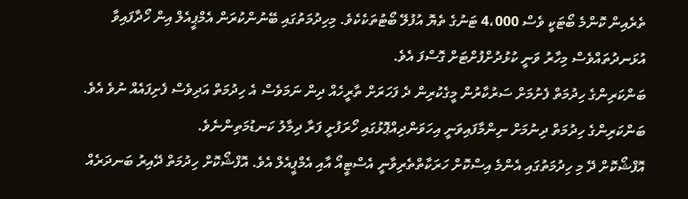ތެރެއިން ކޮންމެ ބޯޓަކީ ވެސް 4،000 ޓަނުގެ ތެޔޮ އުފުލޭ ބޯޓުތަކެކެވެ. މިހިދުމަތުގައި ބޭނުންކުރަން އެމްޕީއެލް އިން ހޯދާފައިވާ އުޅަނދުތައްވެސް މިހާރު ވަނީ ކުޅުދުށްފުށްޓަށް ގޮސްފަ އެވެ.
ބަންކަރިންގެ ހިދުމަތް ފެށުމަށް ސަރުކާރުން މީގެކުރިން ދެ ފަހަރަށް ތާރީހެއް ދިން ނަމަވެސް އެ ހިދުމަތް އަދިވެސް ފެށިފައެއް ނުވެ އެވެ.
ބަންކަރިންގެ ހިދުމަތް ދިނުމަށް ނިންމާފައިވަނީ އިހަވަންދިއްޕޮޅުގައި ހޯރަފުށީ ފަރާ ދިމާލު ކަނޑުމަތިންނެވެ.
އޮފްޝޯކޮށް ދޭ މި ހިދުމަތުގައި އެންމެ އިސްކޮށް ހަރަކާތްތެރިވާނީ އެސްޓީއޯ އާއި އެމްޕީއެލް އެވެ. އޮފްޝޯކޮށް ހިދުމަތް ދޭއިރު ބަނދަރެއް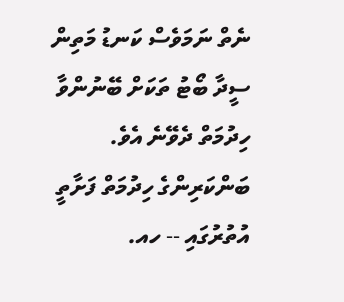ނެތް ނަމަވެސް ކަނޑު މަތިން ސީދާ ބޯޓު ތަކަށް ބޭނުންވާ ހިދުމަތް ދެވޭނެ އެވެ.
ބަންކަރިންގެ ހިދުމަތް ފަށާތީ އުތުރުގައި -- ހއ.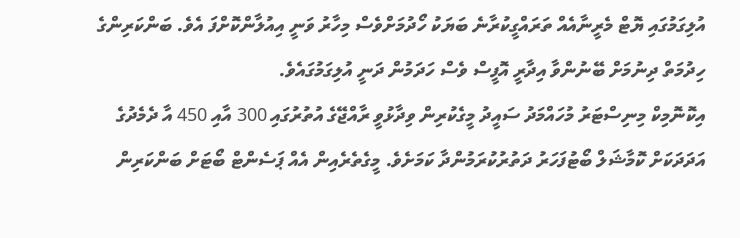އުލިގަމުގައި ޔޮޓް މެރީނާއެއް ތަރައްގީކުރާނެ ބަޔަކު ހޯދުމަށްވެސް މިހާރު ވަނީ އިއުލާންކޮށްފަ އެވެ. ބަންކަރިންގެ ހިދުމަތް ދިނުމަށް ބޭނުންވާ އިދާރީ އޮފީސް ވެސް ހަދަމުން ދަނީ އުލިގަމުގައެވެ.
އިކޮނޮމިކް މިނިސްޓަރު މުހައްމަދު ސައީދު މީގެކުރިން ވިދާޅުވީ ރާއްޖޭގެ އުތުރުގައި 300 އާއި 450 އާ ދެމެދުގެ އަދަދަކަށް ކޮމާޝަލް ބޯޓުފަހަރު ދަތުރުކުރަމުންދާ ކަމަށެވެ. މީގެތެރެއިން އެއް ޕަސެންޓް ބޯޓަށް ބަންކަރިން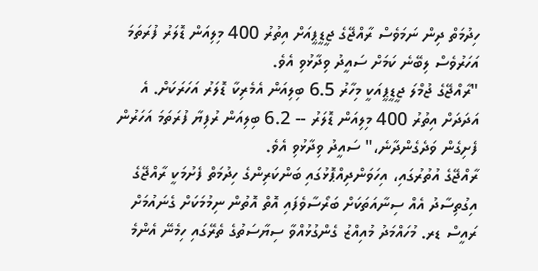ހިދުމަތް ދިން ނަމަވެސް ރާއްޖޭގެ ޖީޑީޕީއަށް އިތުރު 400 މިލިއަން ޑޮލަރު ފުރަތަމަ އަހަރުވެސް ލިބޭނެ ކަމަށް ސައީދު ވިދާޅުވި އެވެ.
"ރާއްޖޭގެ ޖުމްލަ ޖީޑީޕީއަކީ މިހާރު 6.5 ބިލިއަން އެމެރިކާ ޑޮލަރު އަހަރަކަށް. އެ އަދަދަށް އިތުރު 400 މިލިއަން ޑޮލަރު -- 6.2 ބިލިއަން ރުފިޔާ ފުރަތަމަ އަހަރުން ފެށިގެން ވަދެގެންދާނެ،" ސައީދު ވިދާޅުވި އެވެ.
ރާއްޖޭގެ އުތުރުގައި، އިހަވަންދިއްޕޮޅުގައި ބަންކަރިންގެ ހިދުމަތް ފެށުމަކީ ރާއްޖޭގެ އިގުތިސާދު އެއް ސިނާއަތަކަށް ބަރޯސާވެފައި އޮތް އޮތުން ނިމުމަކަށް ގެނައުމަށް ރައީސް ޑރ. މުހައްމަދު މުއިއްޒު ގެންގުޅުއްވާ ސިޔާސަތުގެ ތެރޭގައި ހިމެނޭ އެންމެ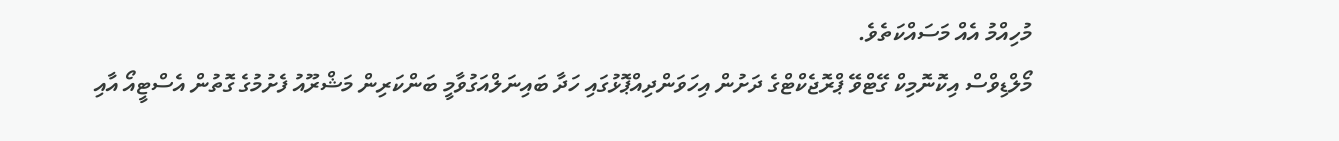މުހިއްމު އެއް މަސައްކަތެވެ.
މޯލްޑިވްސް އިކޮނޮމިކް ގޭޓްވޭ ޕްރޮޖެކްޓްގެ ދަށުން އިހަވަންދިއްޕޮޅުގައި ހަދާ ބައިނަލްއަގުވާމީ ބަންކަރިން މަޝްރޫއު ފެށުމުގެ ގޮތުން އެސްޓީއޯ އާއި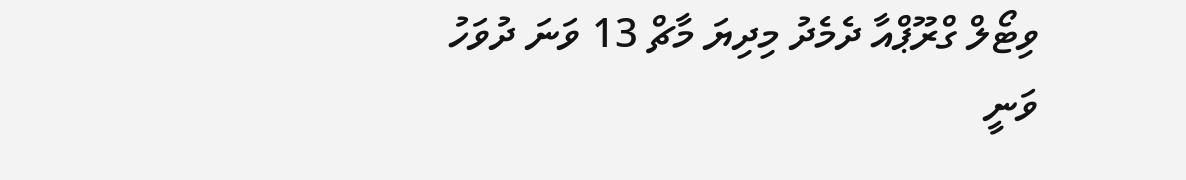ވިޓޯލް ގްރޫޕްއާ ދެމެދު މިދިޔަ މާޗް 13 ވަނަ ދުވަހު ވަނީ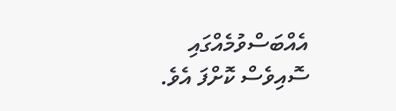އެއްބަސްވުމެއްގައި ސޮއިވެސް ކޮށްފަ އެވެ.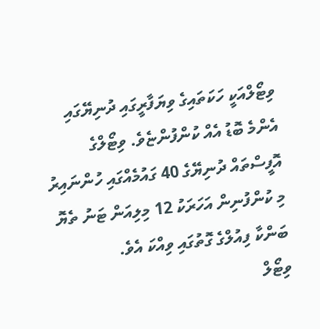ވިޓޯލްއަކީ ހަކަތައިގެ ވިޔަފާރީގައި ދުނިޔޭގައި އެންމެ ބޮޑު އެއް ކުންފުންޏެވެ. ވިޓޯލްގެ އޮފީސްތައް ދުނިޔޭގެ 40 ގައުމެއްގައި ހުންނައިރު މި ކުންފުނިން އަހަރަކު 12 މިލިއަން ޓަނު ތެޔޮ ބަންކާ ފިއުލްގެ ގޮތުގައި ވިއްކަ އެވެ.
ވިޓޯލް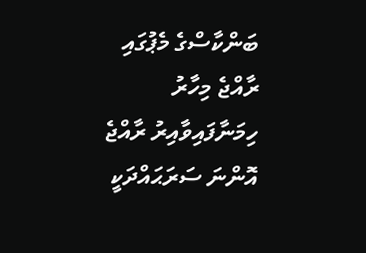ބަންކާސްގެ މެޕުގައި ރާއްޖެ މިހާރު ހިމަނާފައިވާއިރު ރާއްޖެ އޮންނަ ސަރަޙައްދަކީ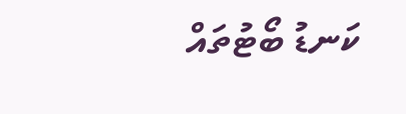ކަނޑު ބޯޓުތައް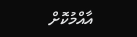އާއްމުކޮށް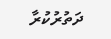ދަތުރުކުރާ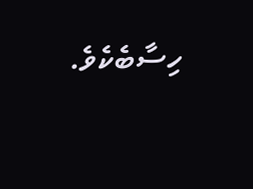ހިސާބެކެވެ.